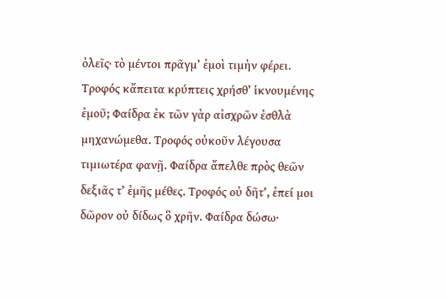ὀλεῖς· τὸ μέντοι πρᾶγμ’ ἐμοὶ τιμὴν φέρει. Τροφός κἄπειτα κρύπτεις χρήσθ’ ἱκνουμένης ἐμοῦ; Φαίδρα ἐκ τῶν γὰρ αἰσχρῶν ἐσθλὰ μηχανώμεθα. Τροφός οὐκοῦν λέγουσα τιμιωτέρα φανῇ. Φαίδρα ἄπελθε πρὸς θεῶν δεξιᾶς τ’ ἐμῆς μέθες. Τροφός οὐ δῆτ’, ἐπεί μοι δῶρον οὐ δίδως ὃ χρῆν. Φαίδρα δώσω·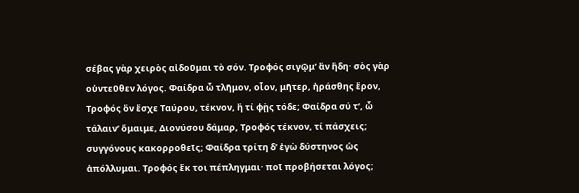σέβας γὰρ χειρὸς αἰδοῦμαι τὸ σόν. Τροφός σιγῷμ’ ἂν ἤδη· σὸς γὰρ οὑντεῦθεν λόγος. Φαίδρα ὦ τλῆμον, οἷον, μῆτερ, ἠράσθης ἔρον, Τροφός ὃν ἔσχε Ταύρου, τέκνον, ἢ τί φῂς τόδε; Φαίδρα σύ τ’, ὦ τάλαιν’ ὅμαιμε, Διονύσου δάμαρ, Τροφός τέκνον, τί πάσχεις; συγγόνους κακορροθεῖς; Φαίδρα τρίτη δ’ ἐγὼ δύστηνος ὡς ἀπόλλυμαι. Τροφός ἔκ τοι πέπληγμαι· ποῖ προβήσεται λόγος;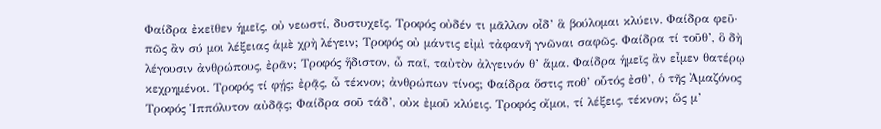Φαίδρα ἐκεῖθεν ἡμεῖς, οὐ νεωστί, δυστυχεῖς. Τροφός οὐδέν τι μᾶλλον οἶδ’ ἃ βούλομαι κλύειν. Φαίδρα φεῦ· πῶς ἂν σύ μοι λέξειας ἁμὲ χρὴ λέγειν; Τροφός οὐ μάντις εἰμὶ τἀφανῆ γνῶναι σαφῶς. Φαίδρα τί τοῦθ’, ὃ δὴ λέγουσιν ἀνθρώπους, ἐρᾶν; Τροφός ἥδιστον, ὦ παῖ, ταὐτὸν ἀλγεινόν θ’ ἅμα. Φαίδρα ἡμεῖς ἂν εἶμεν θατέρῳ κεχρημένοι. Τροφός τί φῄς; ἐρᾷς, ὦ τέκνον; ἀνθρώπων τίνος; Φαίδρα ὅστις ποθ’ οὗτός ἐσθ’, ὁ τῆς Ἀμαζόνος Τροφός Ἱππόλυτον αὐδᾷς; Φαίδρα σοῦ τάδ’, οὐκ ἐμοῦ κλύεις. Τροφός οἴμοι, τί λέξεις, τέκνον; ὥς μ’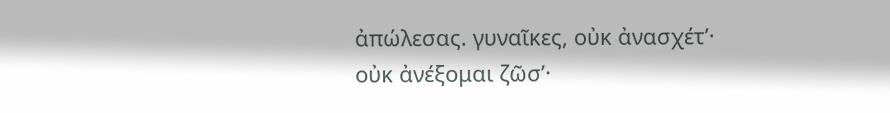ἀπώλεσας. γυναῖκες, οὐκ ἀνασχέτ’· οὐκ ἀνέξομαι ζῶσ’·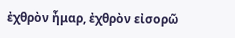ἐχθρὸν ἦμαρ, ἐχθρὸν εἰσορῶ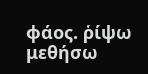φάος. ῥίψω μεθήσω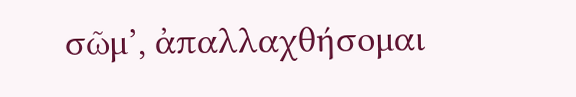σῶμ’, ἀπαλλαχθήσομαι